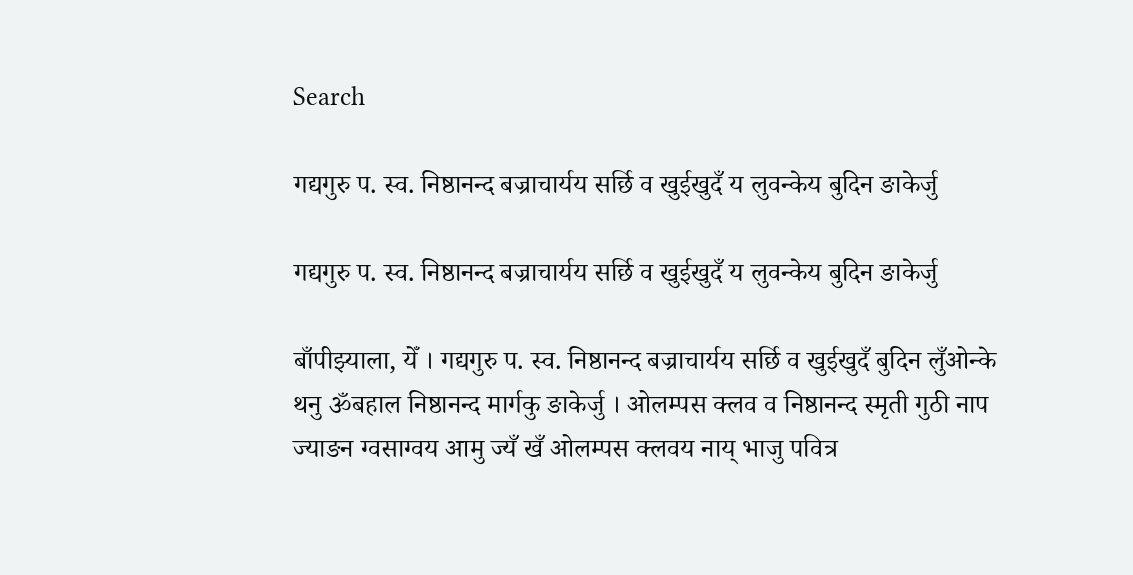Search

गद्यगुरु प. स्व. निष्ठानन्द बज्राचार्यय सर्छि व खुईखुदँ य लुवन्केय बुदिन ङाकेर्जु

गद्यगुरु प. स्व. निष्ठानन्द बज्राचार्यय सर्छि व खुईखुदँ य लुवन्केय बुदिन ङाकेर्जु

बाँपीझ्याला, येँ । गद्यगुरु प. स्व. निष्ठानन्द बज्राचार्यय सर्छि व खुईखुदँ बुदिन लुँओन्के थनु ॐबहाल निष्ठानन्द मार्गकु ङाकेर्जु । ओलम्पस क्लव व निष्ठानन्द स्मृती गुठी नाप ज्याङन ग्वसाग्वय आमु ज्यँ खँ ओलम्पस क्लवय नाय् भाजु पवित्र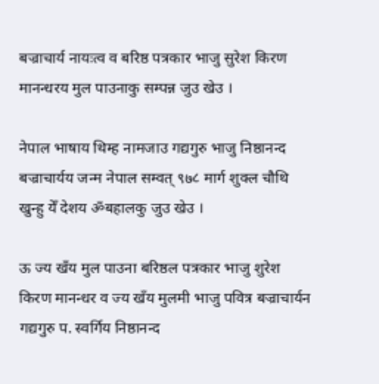बज्राचार्य नायःत्व व बरिष्ठ पत्रकार भाजु सुरेश किरण मानन्धरय मुल पाउनाकु सम्पन्न जुउ खेउ ।

नेपाल भाषाय थिम्ह नामजाउ गद्यगुरु भाजु निष्ठानन्द बज्राचार्यय जन्म नेपाल सम्वत् ९७८ मार्ग शुक्ल चौथि खुन्हु येँ देशय ॐबहालकु जुउ खेउ ।

ऊ ज्य खँय मुल पाउना बरिष्ठल पत्रकार भाजु शुरेश किरण मानन्धर व ज्य खँय मुलमी भाजु पवित्र बज्राचार्यन गद्यगुरु प. स्वर्गिय निष्ठानन्द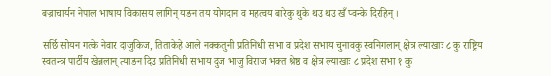बज्राचार्यन नेपाल भाषाय विकासय लागिन् यङन तय योगदान व महत्वय बारेकु थुके थउ थउ खँ प्वन्के दिरहिन् ।

सर्छि सोयन गत्के नेवार दाजुकिज, तिताकेहे आले नक्कतुनी प्रतिनिधी सभा व प्रदेश सभाय चुनावकु स्वनिगलान् क्षेत्र ल्याखाः ८ कु राष्ट्रिय स्वतन्त्र पार्टीय खेन्नलान् त्याङन दिउ प्रतिनिधी सभाय दुज भाजु विराज भक्त श्रेष्ठ व क्षेत्र ल्याखाः ८ प्रदेश सभा १ कु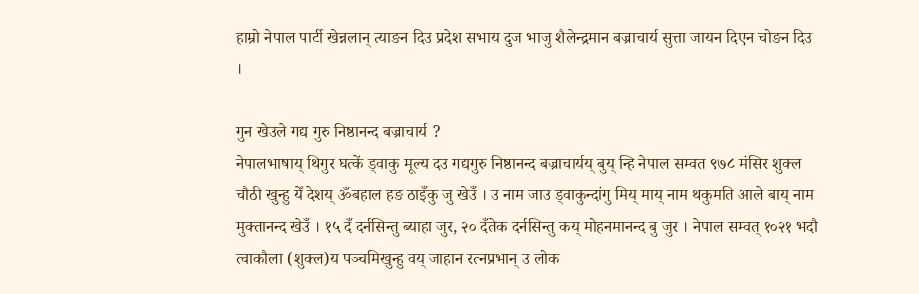हाम्रो नेपाल पार्टी खेन्नलान् त्याङन दिउ प्रदेश सभाय दुज भाजु शैलेन्द्रमान बज्राचार्य सुत्ता जायन दिएन चोङन दिउ ।

गुन खेउले गद्य गुरु निष्ठानन्द बज्राचार्य ?
नेपालभाषाय् थिगुर घत्कें ड्वाकु मूल्य दउ गद्यगुरु निष्ठानन्द बज्राचार्यय् बुय् न्हि नेपाल सम्वत ९७८ मंसिर शुक्ल चौठी खुन्हु येँ देशय् ॐबहाल हङ ठाइँकु जु खेउँ । उ नाम जाउ ड्वाकुन्दांगु मिय् माय् नाम थकुमति आले बाय् नाम मुक्तानन्द खेउँ । १५ दँ दर्नसिन्तु ब्याहा जुर, २० दँतेक दर्नसिन्तु कय् मोहनमानन्द बु जुर । नेपाल सम्वत् १०२१ भदौ त्वाकौला (शुक्ल)य पञ्चमिखुन्हु वय् जाहान रत्नप्रभान् उ लोक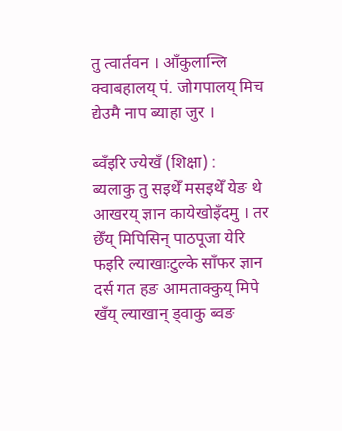तु त्वार्तवन । आँकुलान्लि क्वाबहालय् पं. जोगपालय् मिच द्येउमै नाप ब्याहा जुर ।

ब्वँइरि ज्येखँ (शिक्षा) :
ब्यलाकु तु सइथेँ मसइथेँ येङ थे आखरय् ज्ञान कायेखोइँदमु । तर छेँय् मिपिसिन् पाठपूजा येरि फइरि ल्याखाःटुल्के साँफर ज्ञान दर्स गत हङ आमताक्कुय् मिपे खँय् ल्याखान् ड्वाकु ब्वङ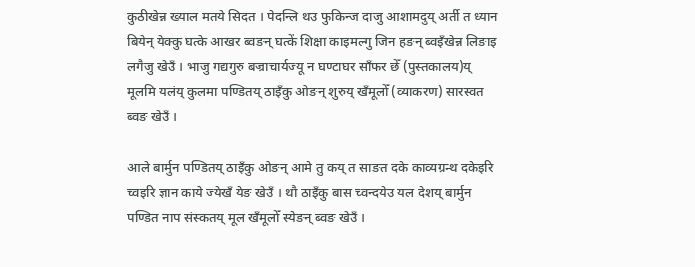कुठीखेन्न ख्याल मतये सिदत । पेदन्लि थउ फुकिन्ज दाजु आशामदुय् अर्ती त ध्यान बियेन् येक्कु घत्के आखर ब्वङन् घत्कें शिक्षा काइमल्गु जिन हङन् ब्वइँखेन्न लिङाइ लगैजु खेउँ । भाजु गद्यगुरु बज्राचार्यज्यू न घण्टाघर साँफर छेँ (पुस्तकालय)य् मूलमि यलंय् कुलमा पण्डितय् ठाइँकु ओङन् शुरुय् खँमूलोँ (व्याकरण) सारस्वत ब्वङ खेउँ ।

आले बार्मुन पण्डितय् ठाइँकु ओङन् आमे तु कय् त साङत दके काव्यग्रन्थ दकेइरि च्वइरि ज्ञान काये ज्येखँ येङ खेउँ । थौ ठाइँकु बास च्वन्दयेउ यल देशय् बार्मुन पण्डित नाप संस्कतय् मूल खँमूलोँ स्येङन् ब्वङ खेउँ ।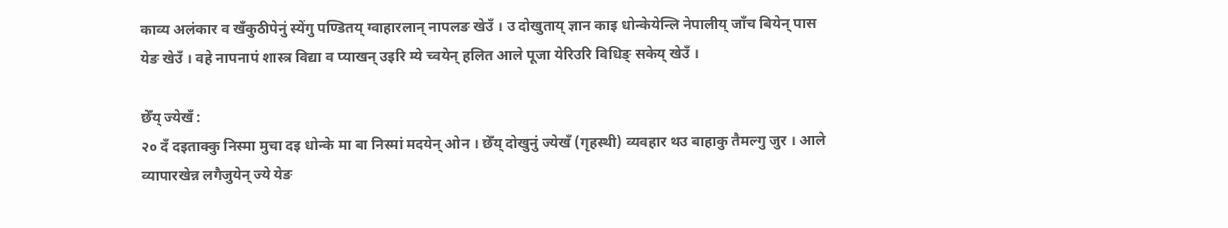काव्य अलंकार व खँकुठीपेनुं स्येंगु पण्डितय् ग्वाहारलान् नापलङ खेउँ । उ दोखुताय् ज्ञान काइ धोन्केयेन्लि नेपालीय् जाँच बियेन् पास येङ खेउँ । वहे नापनापं शास्त्र विद्या व प्याखन् उइरि म्ये च्वयेन् हलित आले पूजा येरिउरि विधिङ् सकेय् खेउँ ।

छेँय् ज्येखँ :
२० दँ दइताक्कु निस्मा मुचा दइ धोन्के मा बा निस्मां मदयेन् ओन । छेँय् दोखुनुं ज्येखँ (गृहस्थी) व्यवहार थउ बाहाकु तैमल्गु जुर । आले व्यापारखेन्न लगैजुयेन् ज्ये येङ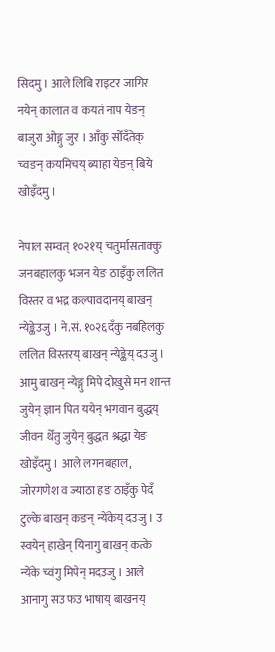सिदमु । आले लिबि राइटर जागिर नयेन् कालात व कयतं नाप येङन् बाजुरा ओङ्गु जुर । आँकु सोँदँतेक् च्वङन् कयमिचय् ब्याहा येङन् बिये खोइँदमु ।

नेपाल सम्वत् १०२१य् चतुर्मासताक्कु जनबहालकु भजन येङ ठाइँकु ललित विस्तर व भद्र कल्पावदानय् बाखन् न्येङ्केउजु । ने.सं. १०२६दँकु नबहिलकु ललित विस्तरय् बाखन् न्येङ्केय् दउजु । आमु बाखन् न्येङ्गु मिपे दोखुसे मन शान्त जुयेन् ज्ञान पित ययेन् भगवान बुद्धय् जीवन थेँतु जुयेन् बुद्धत श्रद्धा येङ खोइँदमु । आले लगनबहाल, जोरगणेश व ज्याठा हङ ठाइँकु पेदँ टुल्के बाखन् कङन् न्येंकेय् दउजु । उ स्वयेन् हाखेन् यिनागु बाखन् कत्के न्येंके च्वंगु मिपेन् मदउजु । आले आनागु सउ फउ भाषाय् बाखनय्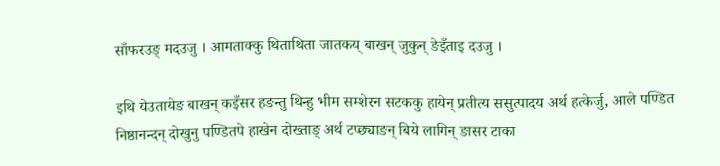साँफरउङ् मदउजु । आमताक्कु थिताथिता जातकय् बाखन् जुकुन् ङेइँताइ दउजु ।

इथि येउतायेङ बाखन् कइँसर हङन्तु थिन्हु भीम सम्शेरन सटककु हायेन् प्रतीत्य ससुत्पादय अर्थ हत्केर्जु, आले पण्डित निष्ठानन्दन् दोखुनु पण्डितपे हाखेन दोख्ताङ् अर्थ टप्छ्याङन् बिये लागिन् ङासर टाका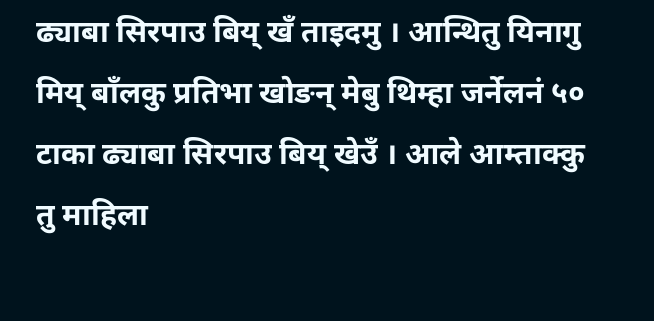ढ्याबा सिरपाउ बिय् खँ ताइदमु । आन्थितु यिनागु मिय् बाँलकु प्रतिभा खोङन् मेबु थिम्हा जर्नेलनं ५० टाका ढ्याबा सिरपाउ बिय् खेउँ । आले आम्ताक्कु तु माहिला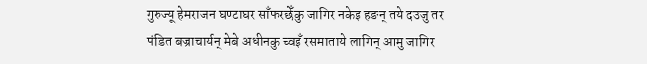गुरुज्यू हेमराजन घण्टाघर साँफरछेँकु जागिर नकेइ हङन् तये दउजु तर पंडित बज्राचार्यन् मेबे अधीनकु च्वइँ रसमाताये लागिन् आमु जागिर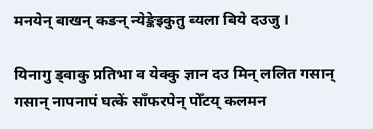मनयेन् बाखन् कङन् न्येङ्केइकुतु ब्यला बिये दउजु ।

यिनागु ड्वाकु प्रतिभा व येक्कु ज्ञान दउ मिन् ललित गसान् गसान् नापनापं घत्कें साँफरपेन् पोँटय् कलमन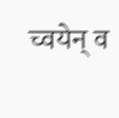च्वयेन् व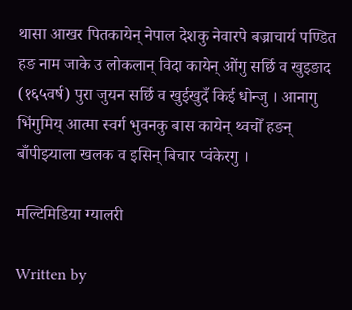थासा आखर पितकायेन् नेपाल देशकु नेवारपे बज्राचार्य पण्डित हङ नाम जाके उ लोकलान् विदा कायेन् ओंगु सर्छि व खुइङाद (१६५वर्ष) पुरा जुयन सर्छि व खुईखुदँ किई धोन्जु । आनागु भिंगुमिय् आत्मा स्वर्ग भुवनकु बास कायेन् थ्वचोँ हङन् बाँपीझ्याला खलक व इसिन् बिचार प्वंकेरगु ।

मल्टिमिडिया ग्यालरी

Written by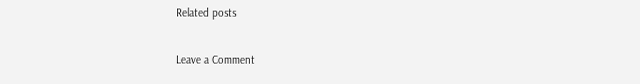Related posts

Leave a Comment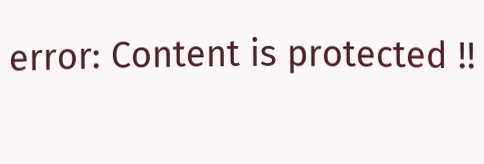error: Content is protected !!